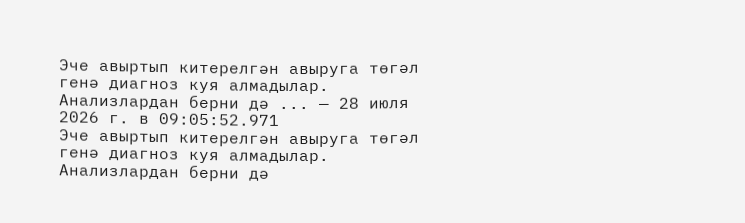Эче авыртып китерелгән авыруга төгәл генә диагноз куя алмадылар. Анализлардан берни дә ... — 28 июля 2026 г. в 09:05:52.971
Эче авыртып китерелгән авыруга төгәл генә диагноз куя алмадылар. Анализлардан берни дә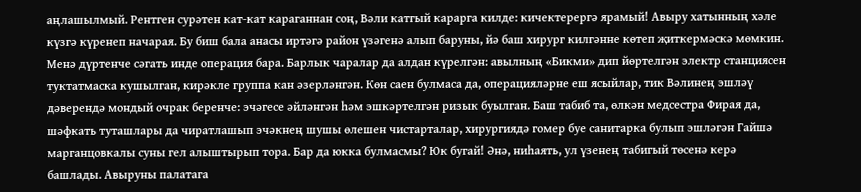аңлашылмый. Рентген сурәтен кат-кат караганнан соң, Вәли катгый карарга килде: кичектерергә ярамый! Авыру хатынның хәле күзгә күренеп начарая. Бу биш бала анасы иртәгә район үзәгенә алып баруны, йә баш хирург килгәнне көтеп җиткермәскә мөмкин. Менә дүртенче сәгать инде операция бара. Барлык чаралар да алдан күрелгән: авылның «Бикми» дип йөртелгән электр станциясен туктатмаска кушылган, кирәкле группа кан әзерләнгән. Көн саен булмаса да, операцияләрне еш ясыйлар, тик Вәлинең эшләү дәверендә мондый очрак беренче: эчәгесе әйләнгән һәм эшкәртелгән ризык буылган. Баш табиб та, өлкән медсестра Фирая да, шәфкать туташлары да чиратлашып эчәкнең шушы өлешен чистарталар, хирургиядә гомер буе санитарка булып эшләгән Гайшә марганцовкалы суны гел алыштырып тора. Бар да юкка булмасмы? Юк бугай! Әнә, ниһаять, ул үзенең табигый төсенә керә башлады. Авыруны палатага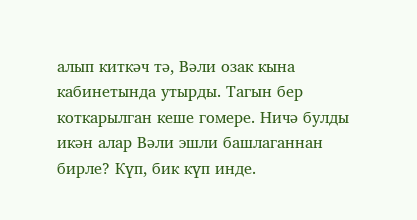алып киткәч тә, Вәли озак кына кабинетында утырды. Тагын бер коткарылган кеше гомере. Ничә булды икән алар Вәли эшли башлаганнан бирле? Күп, бик күп инде.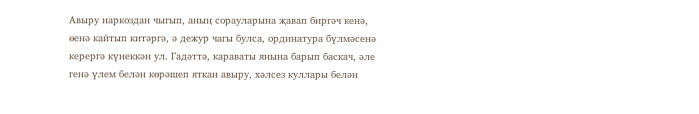Авыру наркоздан чыгып, аның сорауларына җавап биргәч кенә, өенә кайтып китәргә, ә дежур чагы булса, ординатура бүлмәсенә керергә күнеккән ул. Гадәттә, караваты янына барып баскач, әле генә үлем белән көрәшеп яткан авыру, хәлсез куллары белән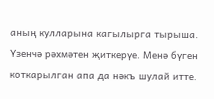аның кулларына кагылырга тырыша. Үзенчә рәхмәтен җиткерүе. Менә бүген коткарылган апа да нәкъ шулай итте.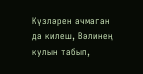Күзләрен ачмаган да килеш, Вәлинең кулын табып,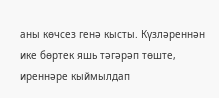аны көчсез генә кысты. Күзләреннән ике бөртек яшь тәгәрәп төште, иреннәре кыймылдап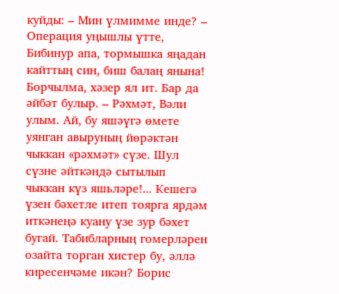куйды: – Мин үлмимме инде? – Операция уңышлы үтте, Бибинур апа, тормышка яңадан кайттың син, биш балаң янына! Борчылма, хәзер ял ит. Бар да әйбәт булыр. – Рәхмәт, Вәли улым. Ай, бу яшәүгә өмете уянган авыруның йөрәктән чыккан «рәхмәт» сүзе. Шул сүзне әйткәндә сытылып чыккан күз яшьләре!... Кешегә үзен бәхетле итеп тоярга ярдәм иткәнеңә куану үзе зур бәхет бугай. Табибларның гомерләрен озайта торган хистер бу, әллә киресенчәме икән? Борис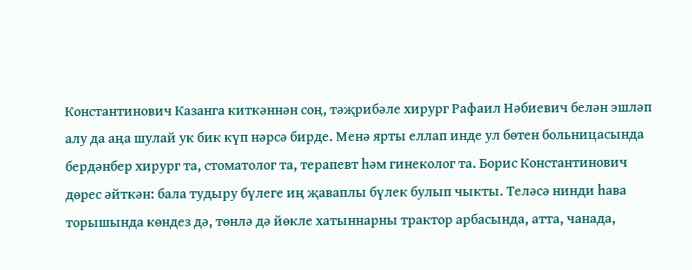Константинович Казанга киткәннән соң, тәҗрибәле хирург Рафаил Нәбиевич белән эшләп алу да аңа шулай ук бик күп нәрсә бирде. Менә ярты еллап инде ул бөтен больницасында бердәнбер хирург та, стоматолог та, терапевт һәм гинеколог та. Борис Константинович дөрес әйткән: бала тудыру бүлеге иң җаваплы бүлек булып чыкты. Теләсә нинди һава торышында көндез дә, төнлә дә йөкле хатыннарны трактор арбасында, атта, чанада,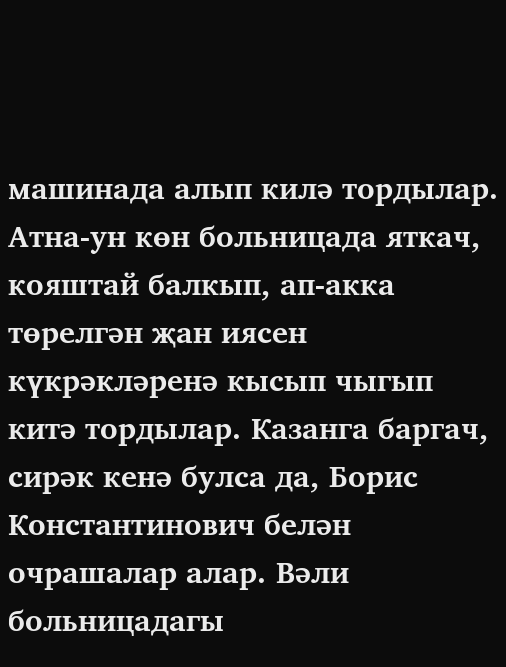машинада алып килә тордылар. Атна-ун көн больницада яткач, кояштай балкып, ап-акка төрелгән җан иясен күкрәкләренә кысып чыгып китә тордылар. Казанга баргач, сирәк кенә булса да, Борис Константинович белән очрашалар алар. Вәли больницадагы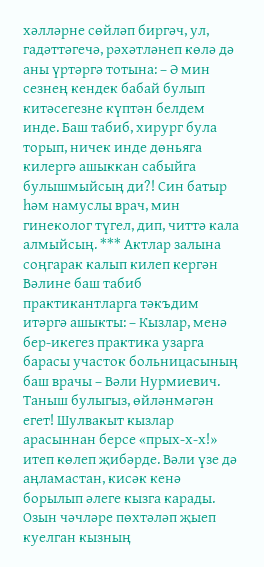хәлләрне сөйләп биргәч, ул, гадәттәгечә, рәхәтләнеп көлә дә аны үртәргә тотына: – Ә мин сезнең кендек бабай булып китәсегезне күптән белдем инде. Баш табиб, хирург була торып, ничек инде дөньяга килергә ашыккан сабыйга булышмыйсың ди?! Син батыр һәм намуслы врач, мин гинеколог түгел, дип, читтә кала алмыйсың. *** Актлар залына соңгарак калып килеп кергән Вәлине баш табиб практикантларга тәкъдим итәргә ашыкты: – Кызлар, менә бер-икегез практика узарга барасы участок больницасының баш врачы – Вәли Нурмиевич. Таныш булыгыз, өйләнмәгән егет! Шулвакыт кызлар арасыннан берсе «прых-х-х!» итеп көлеп җибәрде. Вәли үзе дә аңламастан, кисәк кенә борылып әлеге кызга карады. Озын чәчләре пөхтәләп җыеп куелган кызның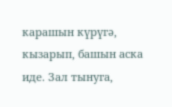карашын күрүгә, кызарып, башын аска иде. Зал тынуга,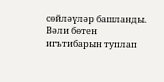сөйләүләр башланды. Вәли бөтен игътибарын туплап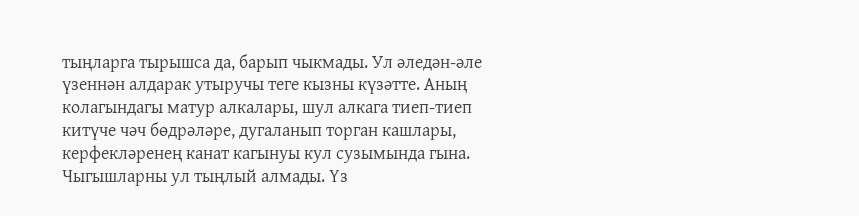тыңларга тырышса да, барып чыкмады. Ул әледән-әле үзеннән алдарак утыручы теге кызны күзәтте. Аның колагындагы матур алкалары, шул алкага тиеп-тиеп китүче чәч бөдрәләре, дугаланып торган кашлары, керфекләренең канат кагынуы кул сузымында гына. Чыгышларны ул тыңлый алмады. Үз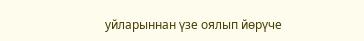уйларыннан үзе оялып йөрүче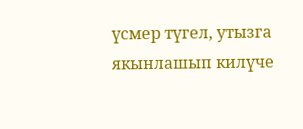үсмер түгел, утызга якынлашып килүче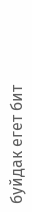буйдак егет бит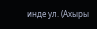инде ул. (Ахыры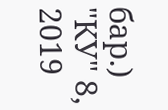бар.) "КУ" 8, 2019